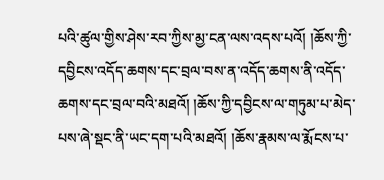པའི་ཚུལ་གྱིས་ཤེས་རབ་ཀྱིས་མྱ་ངན་ལས་འདས་པའོ། །ཆོས་ཀྱི་དབྱིངས་འདོད་ཆགས་དང་བྲལ་བས་ན་འདོད་ཆགས་ནི་འདོད་ཆགས་དང་བྲལ་བའི་མཐའོ། །ཆོས་ཀྱི་དབྱིངས་ལ་གཏུམ་པ་མེད་པས་ཞེ་སྡང་ནི་ཡང་དག་པའི་མཐའོ། །ཆོས་རྣམས་ལ་རྨོངས་པ་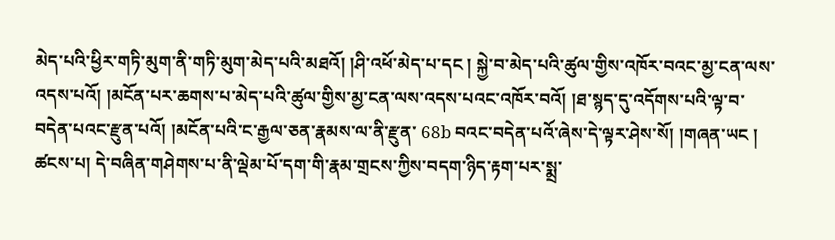མེད་པའི་ཕྱིར་གཏི་མུག་ནི་གཏི་མུག་མེད་པའི་མཐའོ། །ཤི་འཕོ་མེད་པ་དང ། སྐྱེ་བ་མེད་པའི་ཚུལ་གྱིས་འཁོར་བའང་མྱ་ངན་ལས་འདས་པའོ། །མངོན་པར་ཆགས་པ་མེད་པའི་ཚུལ་གྱིས་མྱ་ངན་ལས་འདས་པའང་འཁོར་བའོ། །ཐ་སྙད་དུ་འདོགས་པའི་ལྟ་བ་བདེན་པའང་རྫུན་པའོ། །མངོན་པའི་ང་རྒྱལ་ཅན་རྣམས་ལ་ནི་རྫུན་ 68b བའང་བདེན་པའོ་ཞེས་དེ་ལྟར་ཤེས་སོ། །གཞན་ཡང ། ཚངས་པ། དེ་བཞིན་གཤེགས་པ་ནི་ལྡེམ་པོ་དག་གི་རྣམ་གྲངས་ཀྱིས་བདག་ཉིད་རྟག་པར་སྨྲ་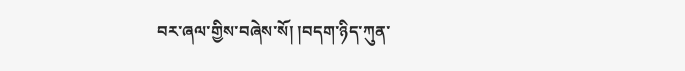བར་ཞལ་གྱིས་བཞེས་སོ། །བདག་ཉིད་ཀུན་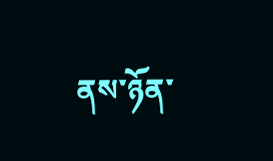ནས་ཉོན་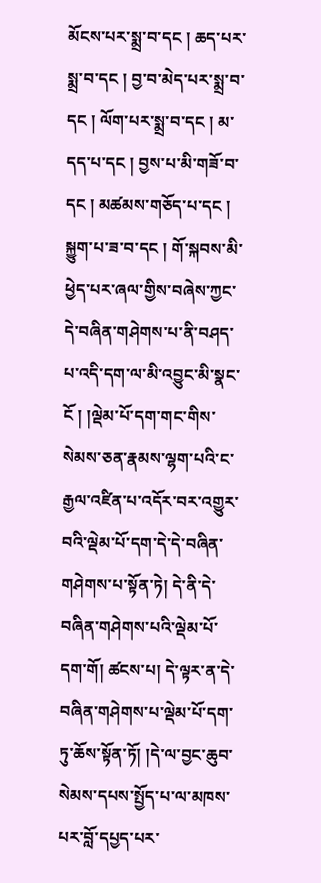མོངས་པར་སྨྲ་བ་དང ། ཆད་པར་སྨྲ་བ་དང ། བྱ་བ་མེད་པར་སྨྲ་བ་དང ། ལོག་པར་སྨྲ་བ་དང ། མ་དད་པ་དང ། བྱས་པ་མི་གཟོ་བ་དང ། མཚམས་གཅོད་པ་དང ། སྐྱུག་པ་ཟ་བ་དང ། གོ་སྐབས་མི་ཕྱེད་པར་ཞལ་གྱིས་བཞེས་ཀྱང་དེ་བཞིན་གཤེགས་པ་ནི་བཤད་པ་འདི་དག་ལ་མི་འབྱུང་མི་སྣང་ངོ ། །ལྡེམ་པོ་དག་གང་གིས་སེམས་ཅན་རྣམས་ལྷག་པའི་ང་རྒྱལ་འཛིན་པ་འདོར་བར་འགྱུར་བའི་ལྡེམ་པོ་དག་དེ་དེ་བཞིན་གཤེགས་པ་སྟོན་ཏེ། དེ་ནི་དེ་བཞིན་གཤེགས་པའི་ལྡེམ་པོ་དག་གོ། ཚངས་པ། དེ་ལྟར་ན་དེ་བཞིན་གཤེགས་པ་ལྡེམ་པོ་དག་ཏུ་ཆོས་སྟོན་ཏོ། །དེ་ལ་བྱང་ཆུབ་སེམས་དཔས་སྤྱོད་པ་ལ་མཁས་པར་བློ་དཔྱད་པར་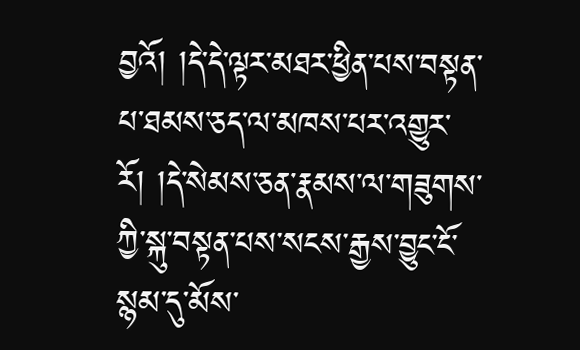བྱའོ། །དེ་དེ་ལྟར་མཐར་ཕྱིན་པས་བསྟན་པ་ཐམས་ཅད་ལ་མཁས་པར་འགྱུར་རོ། །དེ་སེམས་ཅན་རྣམས་ལ་གཟུགས་ཀྱི་སྐུ་བསྟན་པས་སངས་རྒྱས་བྱུང་ངོ་སྙམ་དུ་མོས་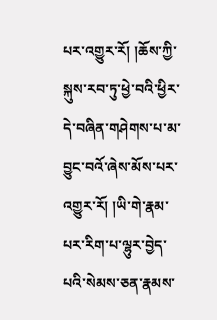པར་འགྱུར་རོ། །ཆོས་ཀྱི་སྐུས་རབ་ཏུ་ཕྱེ་བའི་ཕྱིར་དེ་བཞིན་གཤེགས་པ་མ་བྱུང་བའོ་ཞེས་མོས་པར་འགྱུར་རོ། །ཡི་གེ་རྣམ་པར་རིག་པ་ལྷུར་བྱེད་པའི་སེམས་ཅན་རྣམས་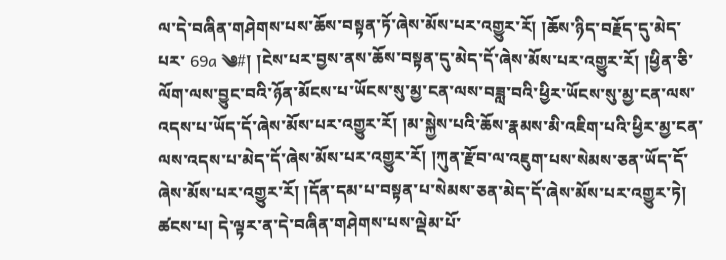ལ་དེ་བཞིན་གཤེགས་པས་ཆོས་བསྟན་ཏོ་ཞེས་མོས་པར་འགྱུར་རོ། །ཆོས་ཉིད་བརྗོད་དུ་མེད་པར་ 69a ༄#། །ངེས་པར་བྱས་ནས་ཆོས་བསྟན་དུ་མེད་དོ་ཞེས་མོས་པར་འགྱུར་རོ། །ཕྱིན་ཅི་ལོག་ལས་བྱུང་བའི་ཉོན་མོངས་པ་ཡོངས་སུ་མྱ་ངན་ལས་བཟླ་བའི་ཕྱིར་ཡོངས་སུ་མྱ་ངན་ལས་འདས་པ་ཡོད་དོ་ཞེས་མོས་པར་འགྱུར་རོ། །མ་སྐྱེས་པའི་ཆོས་རྣམས་མི་འཇིག་པའི་ཕྱིར་མྱ་ངན་ལས་འདས་པ་མེད་དོ་ཞེས་མོས་པར་འགྱུར་རོ། །ཀུན་རྫོབ་ལ་འཇུག་པས་སེམས་ཅན་ཡོད་དོ་ཞེས་མོས་པར་འགྱུར་རོ། །དོན་དམ་པ་བསྟན་པ་སེམས་ཅན་མེད་དོ་ཞེས་མོས་པར་འགྱུར་ཏེ། ཚངས་པ། དེ་ལྟར་ན་དེ་བཞིན་གཤེགས་པས་ལྡེམ་པོ་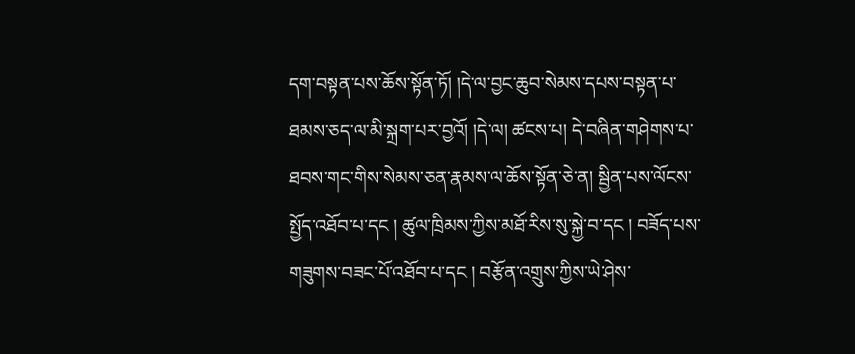དག་བསྟན་པས་ཆོས་སྟོན་ཏོ། །དེ་ལ་བྱང་ཆུབ་སེམས་དཔས་བསྟན་པ་ཐམས་ཅད་ལ་མི་སྐྲག་པར་བྱའོ། །དེ་ལ། ཚངས་པ། དེ་བཞིན་གཤེགས་པ་ཐབས་གང་གིས་སེམས་ཅན་རྣམས་ལ་ཆོས་སྟོན་ཅེ་ན། སྦྱིན་པས་ལོངས་སྤྱོད་འཐོབ་པ་དང ། ཚུལ་ཁྲིམས་ཀྱིས་མཐོ་རིས་སུ་སྐྱེ་བ་དང ། བཟོད་པས་གཟུགས་བཟང་པོ་འཐོབ་པ་དང ། བརྩོན་འགྲུས་ཀྱིས་ཡེ་ཤེས་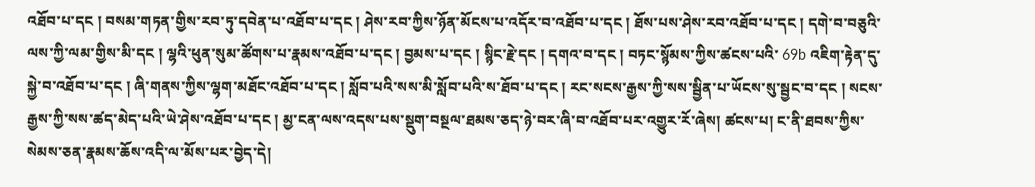འཐོབ་པ་དང ། བསམ་གཏན་གྱིས་རབ་ཏུ་དབེན་པ་འཐོབ་པ་དང ། ཤེས་རབ་ཀྱིས་ཉོན་མོངས་པ་འདོར་བ་འཐོབ་པ་དང ། ཐོས་པས་ཤེས་རབ་འཐོབ་པ་དང ། དགེ་བ་བཅུའི་ལས་ཀྱི་ལམ་གྱིས་མི་དང ། ལྷའི་ཕུན་སུམ་ཚོགས་པ་རྣམས་འཐོབ་པ་དང ། བྱམས་པ་དང ། སྙིང་རྗེ་དང ། དགའ་བ་དང ། བཏང་སྙོམས་ཀྱིས་ཚངས་པའི་ 69b འཇིག་རྟེན་དུ་སྐྱེ་བ་འཐོབ་པ་དང ། ཞི་གནས་ཀྱིས་ལྷག་མཐོང་འཐོབ་པ་དང ། སློབ་པའི་སས་མི་སློབ་པའི་ས་ཐོབ་པ་དང ། རང་སངས་རྒྱས་ཀྱི་སས་སྦྱིན་པ་ཡོངས་སུ་སྦྱང་བ་དང ། སངས་རྒྱས་ཀྱི་སས་ཚད་མེད་པའི་ཡེ་ཤེས་འཐོབ་པ་དང ། མྱ་ངན་ལས་འདས་པས་སྡུག་བསྔལ་ཐམས་ཅད་ཉེ་བར་ཞི་བ་འཐོབ་པར་འགྱུར་རོ་ཞེས། ཚངས་པ། ང་ནི་ཐབས་ཀྱིས་སེམས་ཅན་རྣམས་ཆོས་འདི་ལ་མོས་པར་བྱེད་དེ།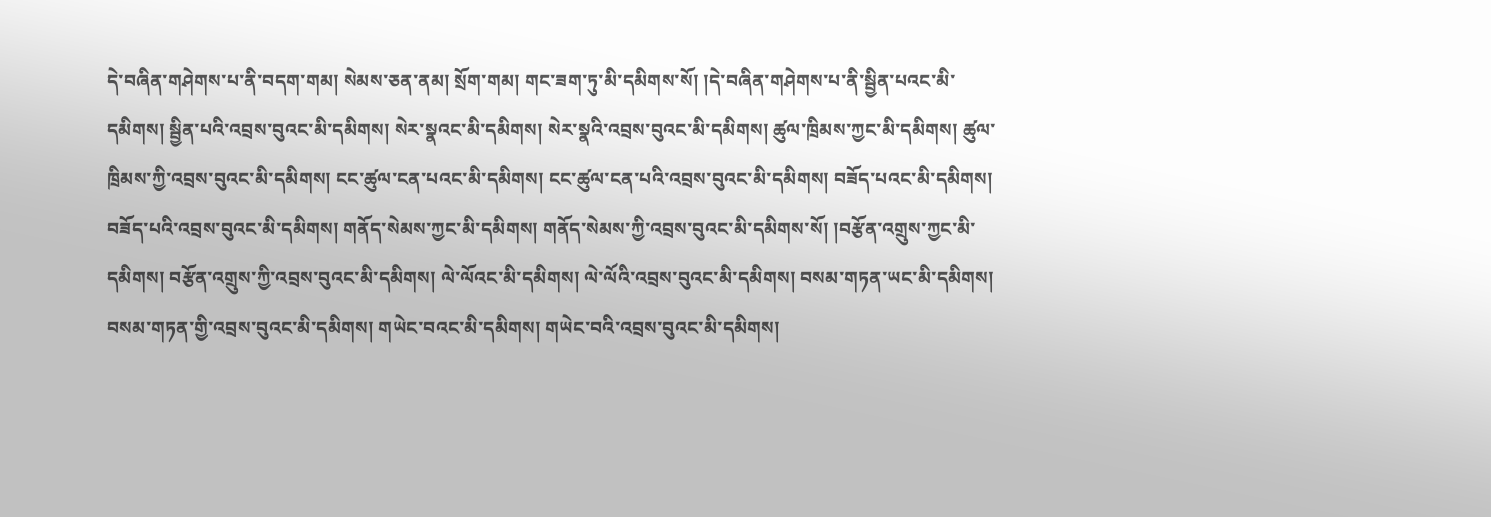དེ་བཞིན་གཤེགས་པ་ནི་བདག་གམ། སེམས་ཅན་ནམ། སྲོག་གམ། གང་ཟག་ཏུ་མི་དམིགས་སོ། །དེ་བཞིན་གཤེགས་པ་ནི་སྦྱིན་པའང་མི་དམིགས། སྦྱིན་པའི་འབྲས་བུའང་མི་དམིགས། སེར་སྣའང་མི་དམིགས། སེར་སྣའི་འབྲས་བུའང་མི་དམིགས། ཚུལ་ཁྲིམས་ཀྱང་མི་དམིགས། ཚུལ་ཁྲིམས་ཀྱི་འབྲས་བུའང་མི་དམིགས། ངང་ཚུལ་ངན་པའང་མི་དམིགས། ངང་ཚུལ་ངན་པའི་འབྲས་བུའང་མི་དམིགས། བཟོད་པའང་མི་དམིགས། བཟོད་པའི་འབྲས་བུའང་མི་དམིགས། གནོད་སེམས་ཀྱང་མི་དམིགས། གནོད་སེམས་ཀྱི་འབྲས་བུའང་མི་དམིགས་སོ། །བརྩོན་འགྲུས་ཀྱང་མི་དམིགས། བརྩོན་འགྲུས་ཀྱི་འབྲས་བུའང་མི་དམིགས། ལེ་ལོའང་མི་དམིགས། ལེ་ལོའི་འབྲས་བུའང་མི་དམིགས། བསམ་གཏན་ཡང་མི་དམིགས། བསམ་གཏན་གྱི་འབྲས་བུའང་མི་དམིགས། གཡེང་བའང་མི་དམིགས། གཡེང་བའི་འབྲས་བུའང་མི་དམིགས།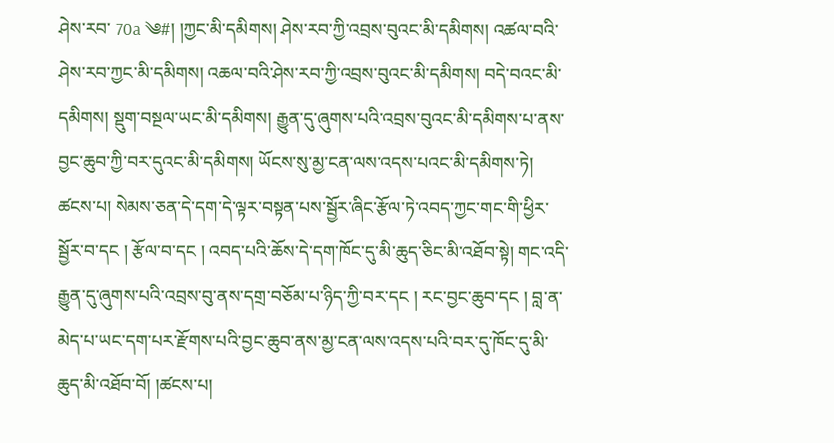ཤེས་རབ་ 70a ༄#། །ཀྱང་མི་དམིགས། ཤེས་རབ་ཀྱི་འབྲས་བུའང་མི་དམིགས། འཚལ་བའི་ཤེས་རབ་ཀྱང་མི་དམིགས། འཆལ་བའི་ཤེས་རབ་ཀྱི་འབྲས་བུའང་མི་དམིགས། བདེ་བའང་མི་དམིགས། སྡུག་བསྔལ་ཡང་མི་དམིགས། རྒྱུན་དུ་ཞུགས་པའི་འབྲས་བུའང་མི་དམིགས་པ་ནས་བྱང་ཆུབ་ཀྱི་བར་དུའང་མི་དམིགས། ཡོངས་སུ་མྱ་ངན་ལས་འདས་པའང་མི་དམིགས་ཏེ། ཚངས་པ། སེམས་ཅན་དེ་དག་དེ་ལྟར་བསྟན་པས་སྦྱོར་ཞིང་རྩོལ་ཏེ་འབད་ཀྱང་གང་གི་ཕྱིར་སྦྱོར་བ་དང ། རྩོལ་བ་དང ། འབད་པའི་ཆོས་དེ་དག་ཁོང་དུ་མི་ཆུད་ཅིང་མི་འཐོབ་སྟེ། གང་འདི་རྒྱུན་དུ་ཞུགས་པའི་འབྲས་བུ་ནས་དགྲ་བཅོམ་པ་ཉིད་ཀྱི་བར་དང ། རང་བྱང་ཆུབ་དང ། བླ་ན་མེད་པ་ཡང་དག་པར་རྫོགས་པའི་བྱང་ཆུབ་ནས་མྱ་ངན་ལས་འདས་པའི་བར་དུ་ཁོང་དུ་མི་ཆུད་མི་འཐོབ་བོ། །ཚངས་པ།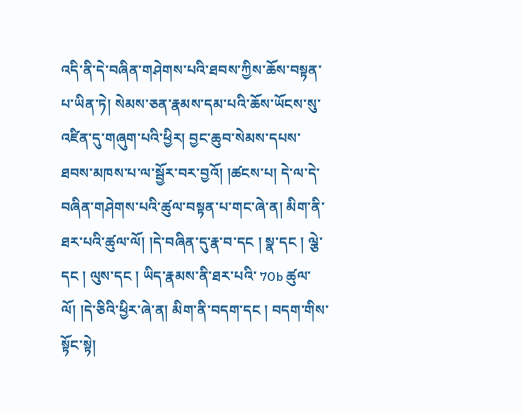འདི་ནི་དེ་བཞིན་གཤེགས་པའི་ཐབས་ཀྱིས་ཆོས་བསྟན་པ་ཡིན་ཏེ། སེམས་ཅན་རྣམས་དམ་པའི་ཆོས་ཡོངས་སུ་འཛིན་དུ་གཞུག་པའི་ཕྱིར། བྱང་ཆུབ་སེམས་དཔས་ཐབས་མཁས་པ་ལ་སྦྱོར་བར་བྱའོ། །ཚངས་པ། དེ་ལ་དེ་བཞིན་གཤེགས་པའི་ཚུལ་བསྟན་པ་གང་ཞེ་ན། མིག་ནི་ཐར་པའི་ཚུལ་ལོ། །དེ་བཞིན་དུ་རྣ་བ་དང ། སྣ་དང ། ལྕེ་དང ། ལུས་དང ། ཡིད་རྣམས་ནི་ཐར་པའི་ 70b ཚུལ་ལོ། །དེ་ཅིའི་ཕྱིར་ཞེ་ན། མིག་ནི་བདག་དང ། བདག་གིས་སྟོང་སྟེ།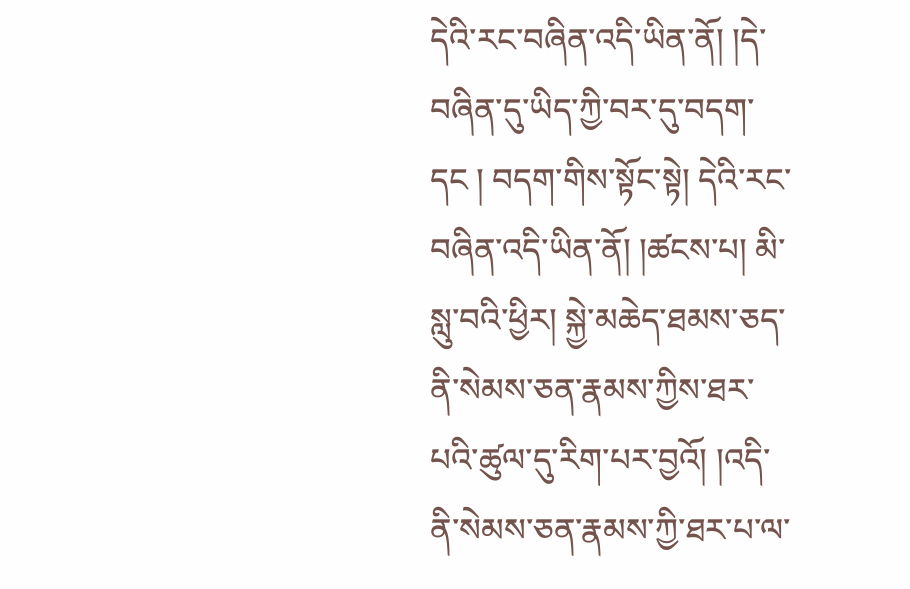དེའི་རང་བཞིན་འདི་ཡིན་ནོ། །དེ་བཞིན་དུ་ཡིད་ཀྱི་བར་དུ་བདག་དང ། བདག་གིས་སྟོང་སྟེ། དེའི་རང་བཞིན་འདི་ཡིན་ནོ། །ཚངས་པ། མི་སླུ་བའི་ཕྱིར། སྐྱེ་མཆེད་ཐམས་ཅད་ནི་སེམས་ཅན་རྣམས་ཀྱིས་ཐར་པའི་ཚུལ་དུ་རིག་པར་བྱའོ། །འདི་ནི་སེམས་ཅན་རྣམས་ཀྱི་ཐར་པ་ལ་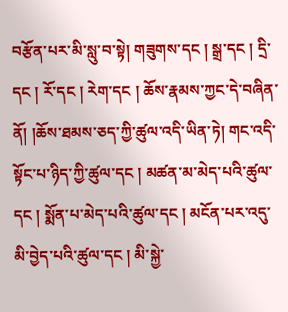བརྩོན་པར་མི་སླུ་བ་སྟེ། གཟུགས་དང ། སྒྲ་དང ། དྲི་དང ། རོ་དང ། རེག་དང ། ཆོས་རྣམས་ཀྱང་དེ་བཞིན་ནོ། །ཆོས་ཐམས་ཅད་ཀྱི་ཚུལ་འདི་ཡིན་ཏེ། གང་འདི་སྟོང་པ་ཉིད་ཀྱི་ཚུལ་དང ། མཚན་མ་མེད་པའི་ཚུལ་དང ། སྨོན་པ་མེད་པའི་ཚུལ་དང ། མངོན་པར་འདུ་མི་བྱེད་པའི་ཚུལ་དང ། མི་སྐྱེ་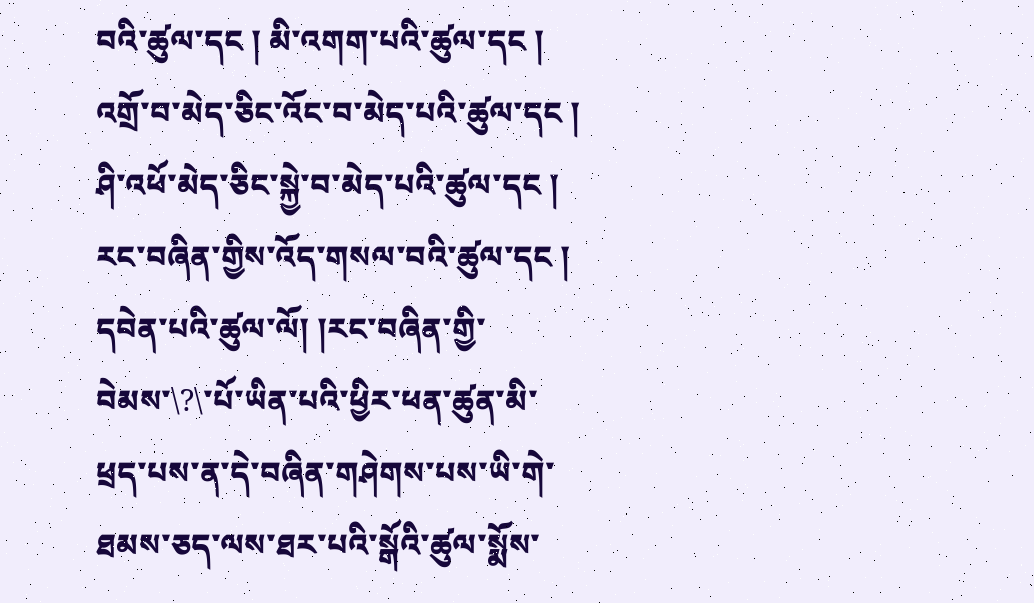བའི་ཚུལ་དང ། མི་འགག་པའི་ཚུལ་དང ། འགྲོ་བ་མེད་ཅིང་འོང་བ་མེད་པའི་ཚུལ་དང ། ཤི་འཕོ་མེད་ཅིང་སྐྱེ་བ་མེད་པའི་ཚུལ་དང ། རང་བཞིན་གྱིས་འོད་གསལ་བའི་ཚུལ་དང ། དབེན་པའི་ཚུལ་ལོ། །རང་བཞིན་གྱི་བེམས་\?\་པོ་ཡིན་པའི་ཕྱིར་ཕན་ཚུན་མི་ཕྲད་པས་ན་དེ་བཞིན་གཤེགས་པས་ཡི་གེ་ཐམས་ཅད་ལས་ཐར་པའི་སྒོའི་ཚུལ་སྨོས་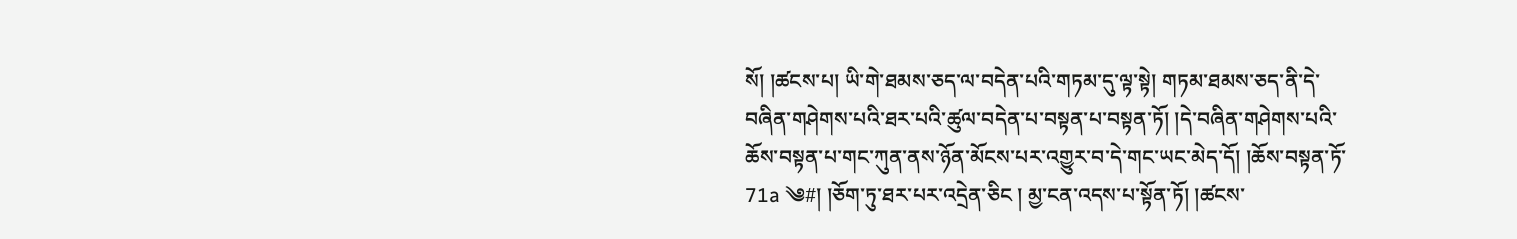སོ། །ཚངས་པ། ཡི་གེ་ཐམས་ཅད་ལ་བདེན་པའི་གཏམ་དུ་ལྟ་སྟེ། གཏམ་ཐམས་ཅད་ནི་དེ་བཞིན་གཤེགས་པའི་ཐར་པའི་ཚུལ་བདེན་པ་བསྟན་པ་བསྟན་ཏོ། །དེ་བཞིན་གཤེགས་པའི་ཆོས་བསྟན་པ་གང་ཀུན་ནས་ཉོན་མོངས་པར་འགྱུར་བ་དེ་གང་ཡང་མེད་དོ། །ཆོས་བསྟན་ཏོ་ 71a ༄#། །ཅོག་ཏུ་ཐར་པར་འདྲེན་ཅིང ། མྱ་ངན་འདས་པ་སྟོན་ཏོ། །ཚངས་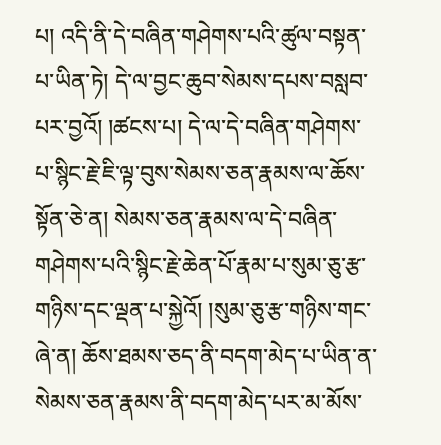པ། འདི་ནི་དེ་བཞིན་གཤེགས་པའི་ཚུལ་བསྟན་པ་ཡིན་ཏེ། དེ་ལ་བྱང་ཆུབ་སེམས་དཔས་བསླབ་པར་བྱའོ། །ཚངས་པ། དེ་ལ་དེ་བཞིན་གཤེགས་པ་སྙིང་རྗེ་ཇི་ལྟ་བུས་སེམས་ཅན་རྣམས་ལ་ཆོས་སྟོན་ཅེ་ན། སེམས་ཅན་རྣམས་ལ་དེ་བཞིན་གཤེགས་པའི་སྙིང་རྗེ་ཆེན་པོ་རྣམ་པ་སུམ་ཅུ་རྩ་གཉིས་དང་ལྡན་པ་སྐྱེའོ། །སུམ་ཅུ་རྩ་གཉིས་གང་ཞེ་ན། ཆོས་ཐམས་ཅད་ནི་བདག་མེད་པ་ཡིན་ན་སེམས་ཅན་རྣམས་ནི་བདག་མེད་པར་མ་མོས་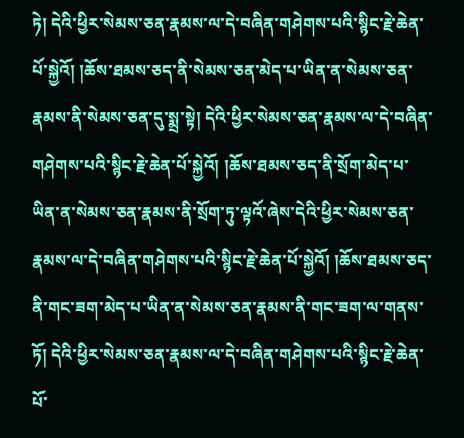ཏེ། དེའི་ཕྱིར་སེམས་ཅན་རྣམས་ལ་དེ་བཞིན་གཤེགས་པའི་སྙིང་རྗེ་ཆེན་པོ་སྐྱེའོ། །ཆོས་ཐམས་ཅད་ནི་སེམས་ཅན་མེད་པ་ཡིན་ན་སེམས་ཅན་རྣམས་ནི་སེམས་ཅན་དུ་སྨྲ་སྟེ། དེའི་ཕྱིར་སེམས་ཅན་རྣམས་ལ་དེ་བཞིན་གཤེགས་པའི་སྙིང་རྗེ་ཆེན་པོ་སྐྱེའོ། །ཆོས་ཐམས་ཅད་ནི་སྲོག་མེད་པ་ཡིན་ན་སེམས་ཅན་རྣམས་ནི་སྲོག་ཏུ་ལྟའོ་ཞེས་དེའི་ཕྱིར་སེམས་ཅན་རྣམས་ལ་དེ་བཞིན་གཤེགས་པའི་སྙིང་རྗེ་ཆེན་པོ་སྐྱེའོ། །ཆོས་ཐམས་ཅད་ནི་གང་ཟག་མེད་པ་ཡིན་ན་སེམས་ཅན་རྣམས་ནི་གང་ཟག་ལ་གནས་ཏོ། དེའི་ཕྱིར་སེམས་ཅན་རྣམས་ལ་དེ་བཞིན་གཤེགས་པའི་སྙིང་རྗེ་ཆེན་པོ་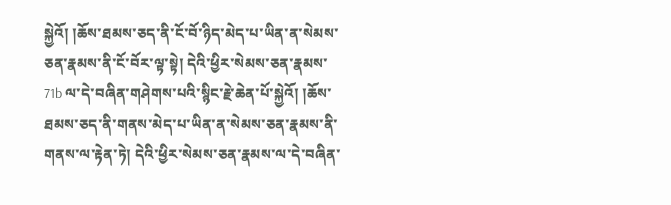སྐྱེའོ། །ཆོས་ཐམས་ཅད་ནི་ངོ་བོ་ཉིད་མེད་པ་ཡིན་ན་སེམས་ཅན་རྣམས་ནི་ངོ་བོར་ལྟ་སྟེ། དེའི་ཕྱིར་སེམས་ཅན་རྣམས་ 71b ལ་དེ་བཞིན་གཤེགས་པའི་སྙིང་རྗེ་ཆེན་པོ་སྐྱེའོ། །ཆོས་ཐམས་ཅད་ནི་གནས་མེད་པ་ཡིན་ན་སེམས་ཅན་རྣམས་ནི་གནས་ལ་རྟེན་ཏེ། དེའི་ཕྱིར་སེམས་ཅན་རྣམས་ལ་དེ་བཞིན་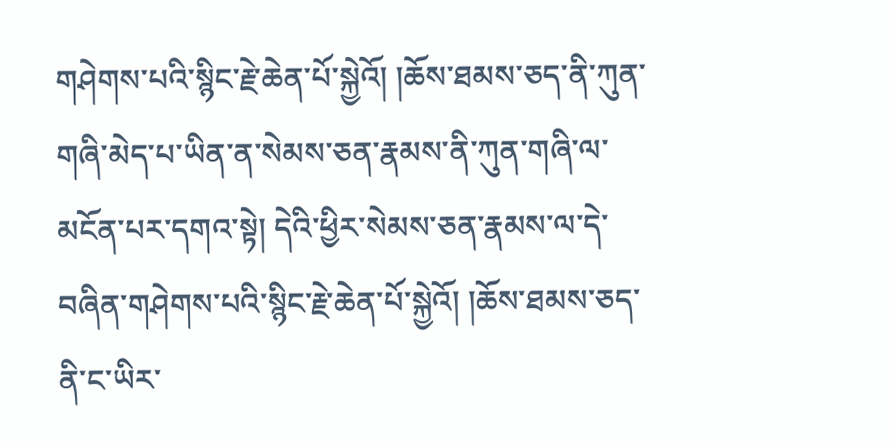གཤེགས་པའི་སྙིང་རྗེ་ཆེན་པོ་སྐྱེའོ། །ཆོས་ཐམས་ཅད་ནི་ཀུན་གཞི་མེད་པ་ཡིན་ན་སེམས་ཅན་རྣམས་ནི་ཀུན་གཞི་ལ་མངོན་པར་དགའ་སྟེ། དེའི་ཕྱིར་སེམས་ཅན་རྣམས་ལ་དེ་བཞིན་གཤེགས་པའི་སྙིང་རྗེ་ཆེན་པོ་སྐྱེའོ། །ཆོས་ཐམས་ཅད་ནི་ང་ཡིར་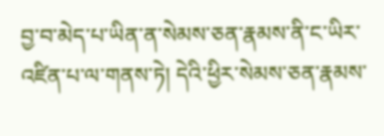བྱ་བ་མེད་པ་ཡིན་ན་སེམས་ཅན་རྣམས་ནི་ང་ཡིར་འཛིན་པ་ལ་གནས་ཏེ། དེའི་ཕྱིར་སེམས་ཅན་རྣམས་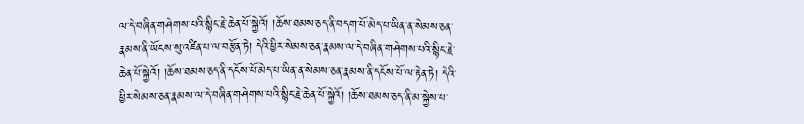ལ་དེ་བཞིན་གཤེགས་པའི་སྙིང་རྗེ་ཆེན་པོ་སྐྱེའོ། །ཆོས་ཐམས་ཅད་ནི་བདག་པོ་མེད་པ་ཡིན་ན་སེམས་ཅན་རྣམས་ནི་ཡོངས་སུ་འཛིན་པ་ལ་བརྩོན་ཏེ། དེའི་ཕྱིར་སེམས་ཅན་རྣམས་ལ་དེ་བཞིན་གཤེགས་པའི་སྙིང་རྗེ་ཆེན་པོ་སྐྱེའོ། །ཆོས་ཐམས་ཅད་ནི་དངོས་པོ་མེད་པ་ཡིན་ན་སེམས་ཅན་རྣམས་ནི་དངོས་པོ་ལ་རྟེན་ཏེ། དེའི་ཕྱིར་སེམས་ཅན་རྣམས་ལ་དེ་བཞིན་གཤེགས་པའི་སྙིང་རྗེ་ཆེན་པོ་སྐྱེའོ། །ཆོས་ཐམས་ཅད་ནི་མ་སྐྱེས་པ་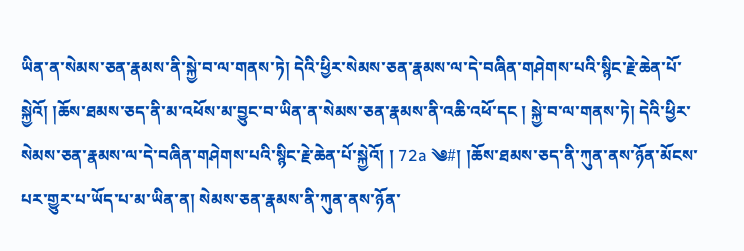ཡིན་ན་སེམས་ཅན་རྣམས་ནི་སྐྱེ་བ་ལ་གནས་ཏེ། དེའི་ཕྱིར་སེམས་ཅན་རྣམས་ལ་དེ་བཞིན་གཤེགས་པའི་སྙིང་རྗེ་ཆེན་པོ་སྐྱེའོ། །ཆོས་ཐམས་ཅད་ནི་མ་འཕོས་མ་བྱུང་བ་ཡིན་ན་སེམས་ཅན་རྣམས་ནི་འཆི་འཕོ་དང ། སྐྱེ་བ་ལ་གནས་ཏེ། དེའི་ཕྱིར་སེམས་ཅན་རྣམས་ལ་དེ་བཞིན་གཤེགས་པའི་སྙིང་རྗེ་ཆེན་པོ་སྐྱེའོ། ། 72a ༄#། །ཆོས་ཐམས་ཅད་ནི་ཀུན་ནས་ཉོན་མོངས་པར་གྱུར་པ་ཡོད་པ་མ་ཡིན་ན། སེམས་ཅན་རྣམས་ནི་ཀུན་ནས་ཉོན་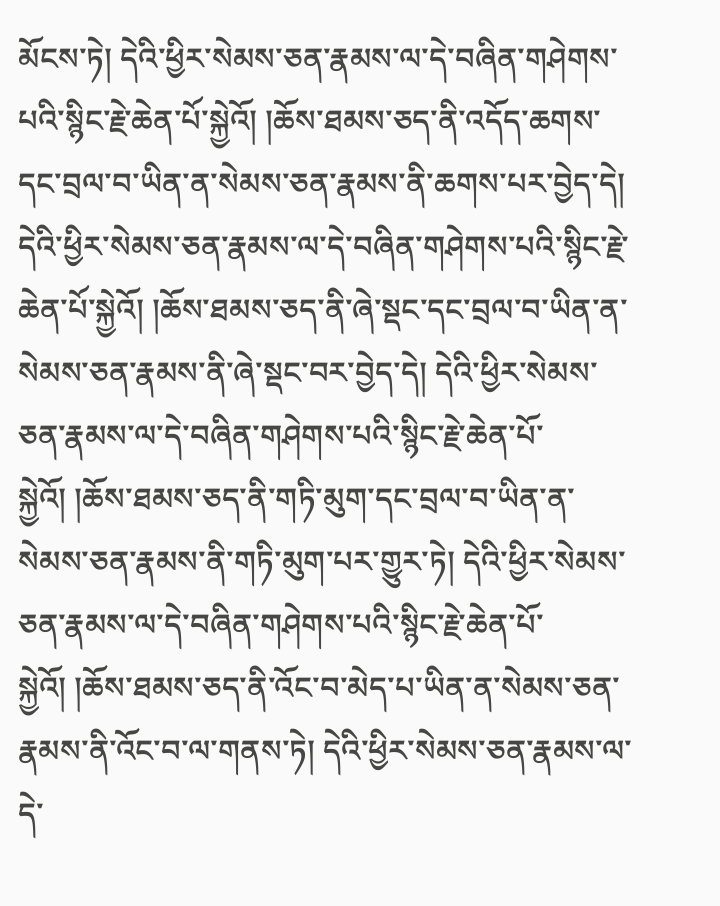མོངས་ཏེ། དེའི་ཕྱིར་སེམས་ཅན་རྣམས་ལ་དེ་བཞིན་གཤེགས་པའི་སྙིང་རྗེ་ཆེན་པོ་སྐྱེའོ། །ཆོས་ཐམས་ཅད་ནི་འདོད་ཆགས་དང་བྲལ་བ་ཡིན་ན་སེམས་ཅན་རྣམས་ནི་ཆགས་པར་བྱེད་དེ། དེའི་ཕྱིར་སེམས་ཅན་རྣམས་ལ་དེ་བཞིན་གཤེགས་པའི་སྙིང་རྗེ་ཆེན་པོ་སྐྱེའོ། །ཆོས་ཐམས་ཅད་ནི་ཞེ་སྡང་དང་བྲལ་བ་ཡིན་ན་སེམས་ཅན་རྣམས་ནི་ཞེ་སྡང་བར་བྱེད་དེ། དེའི་ཕྱིར་སེམས་ཅན་རྣམས་ལ་དེ་བཞིན་གཤེགས་པའི་སྙིང་རྗེ་ཆེན་པོ་སྐྱེའོ། །ཆོས་ཐམས་ཅད་ནི་གཏི་མུག་དང་བྲལ་བ་ཡིན་ན་སེམས་ཅན་རྣམས་ནི་གཏི་མུག་པར་གྱུར་ཏེ། དེའི་ཕྱིར་སེམས་ཅན་རྣམས་ལ་དེ་བཞིན་གཤེགས་པའི་སྙིང་རྗེ་ཆེན་པོ་སྐྱེའོ། །ཆོས་ཐམས་ཅད་ནི་འོང་བ་མེད་པ་ཡིན་ན་སེམས་ཅན་རྣམས་ནི་འོང་བ་ལ་གནས་ཏེ། དེའི་ཕྱིར་སེམས་ཅན་རྣམས་ལ་དེ་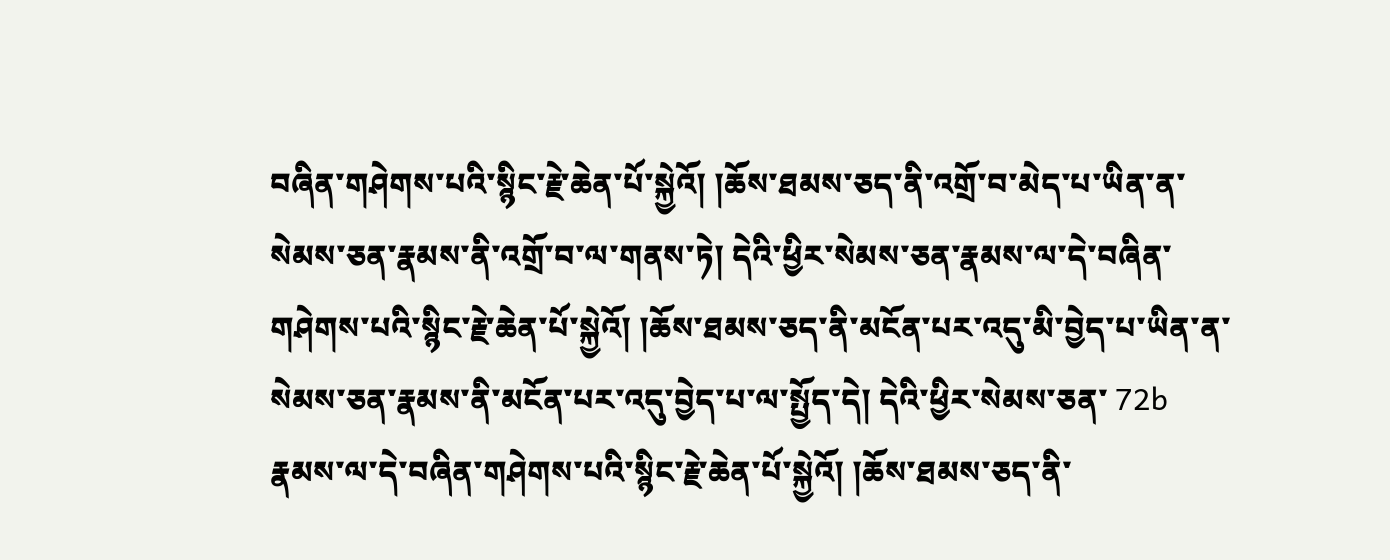བཞིན་གཤེགས་པའི་སྙིང་རྗེ་ཆེན་པོ་སྐྱེའོ། །ཆོས་ཐམས་ཅད་ནི་འགྲོ་བ་མེད་པ་ཡིན་ན་སེམས་ཅན་རྣམས་ནི་འགྲོ་བ་ལ་གནས་ཏེ། དེའི་ཕྱིར་སེམས་ཅན་རྣམས་ལ་དེ་བཞིན་གཤེགས་པའི་སྙིང་རྗེ་ཆེན་པོ་སྐྱེའོ། །ཆོས་ཐམས་ཅད་ནི་མངོན་པར་འདུ་མི་བྱེད་པ་ཡིན་ན་སེམས་ཅན་རྣམས་ནི་མངོན་པར་འདུ་བྱེད་པ་ལ་སྤྱོད་དེ། དེའི་ཕྱིར་སེམས་ཅན་ 72b རྣམས་ལ་དེ་བཞིན་གཤེགས་པའི་སྙིང་རྗེ་ཆེན་པོ་སྐྱེའོ། །ཆོས་ཐམས་ཅད་ནི་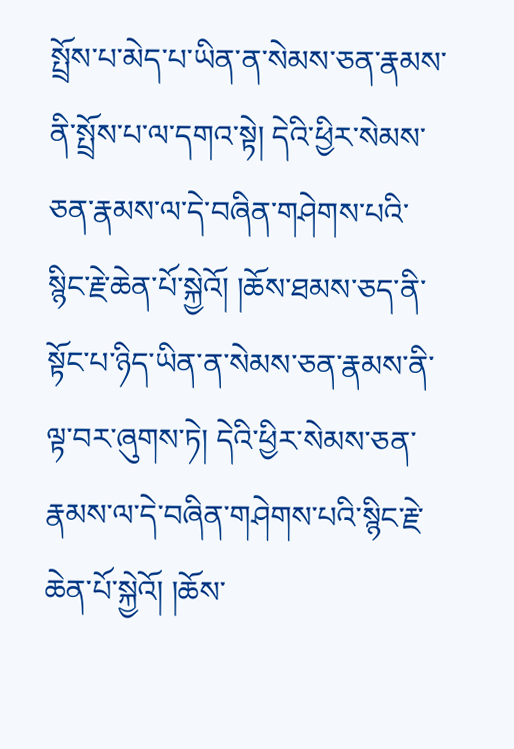སྤྲོས་པ་མེད་པ་ཡིན་ན་སེམས་ཅན་རྣམས་ནི་སྤྲོས་པ་ལ་དགའ་སྟེ། དེའི་ཕྱིར་སེམས་ཅན་རྣམས་ལ་དེ་བཞིན་གཤེགས་པའི་སྙིང་རྗེ་ཆེན་པོ་སྐྱེའོ། །ཆོས་ཐམས་ཅད་ནི་སྟོང་པ་ཉིད་ཡིན་ན་སེམས་ཅན་རྣམས་ནི་ལྟ་བར་ཞུགས་ཏེ། དེའི་ཕྱིར་སེམས་ཅན་རྣམས་ལ་དེ་བཞིན་གཤེགས་པའི་སྙིང་རྗེ་ཆེན་པོ་སྐྱེའོ། །ཆོས་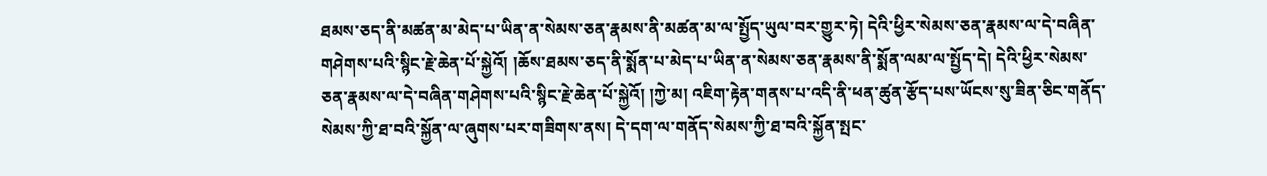ཐམས་ཅད་ནི་མཚན་མ་མེད་པ་ཡིན་ན་སེམས་ཅན་རྣམས་ནི་མཚན་མ་ལ་སྤྱོད་ཡུལ་བར་གྱུར་ཏེ། དེའི་ཕྱིར་སེམས་ཅན་རྣམས་ལ་དེ་བཞིན་གཤེགས་པའི་སྙིང་རྗེ་ཆེན་པོ་སྐྱེའོ། །ཆོས་ཐམས་ཅད་ནི་སྨོན་པ་མེད་པ་ཡིན་ན་སེམས་ཅན་རྣམས་ནི་སྨོན་ལམ་ལ་སྤྱོད་དེ། དེའི་ཕྱིར་སེམས་ཅན་རྣམས་ལ་དེ་བཞིན་གཤེགས་པའི་སྙིང་རྗེ་ཆེན་པོ་སྐྱེའོ། །ཀྱེ་མ། འཇིག་རྟེན་གནས་པ་འདི་ནི་ཕན་ཚུན་རྩོད་པས་ཡོངས་སུ་ཟིན་ཅིང་གནོད་སེམས་ཀྱི་ཐ་བའི་སྐྱོན་ལ་ཞུགས་པར་གཟིགས་ནས། དེ་དག་ལ་གནོད་སེམས་ཀྱི་ཐ་བའི་སྐྱོན་སྤང་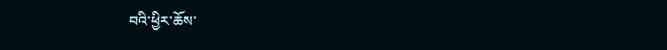བའི་ཕྱིར་ཆོས་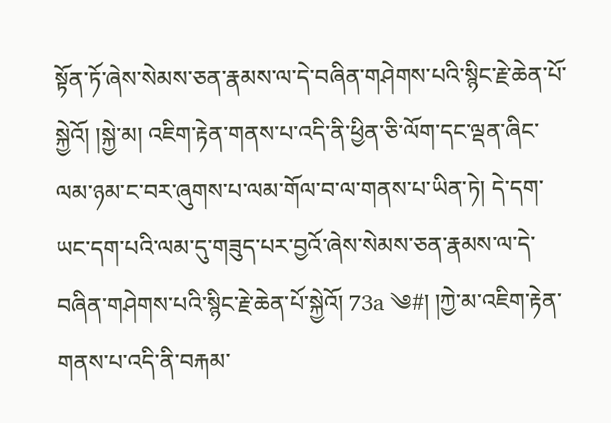སྟོན་ཏོ་ཞེས་སེམས་ཅན་རྣམས་ལ་དེ་བཞིན་གཤེགས་པའི་སྙིང་རྗེ་ཆེན་པོ་སྐྱེའོ། །སྐྱེ་མ། འཇིག་རྟེན་གནས་པ་འདི་ནི་ཕྱིན་ཅི་ལོག་དང་ལྡན་ཞིང་ལམ་ཉམ་ང་བར་ཞུགས་པ་ལམ་གོལ་བ་ལ་གནས་པ་ཡིན་ཏེ། དེ་དག་ཡང་དག་པའི་ལམ་དུ་གཟུད་པར་བྱའོ་ཞེས་སེམས་ཅན་རྣམས་ལ་དེ་བཞིན་གཤེགས་པའི་སྙིང་རྗེ་ཆེན་པོ་སྐྱེའོ། 73a ༄#། །ཀྱེ་མ་འཇིག་རྟེན་གནས་པ་འདི་ནི་བརྐམ་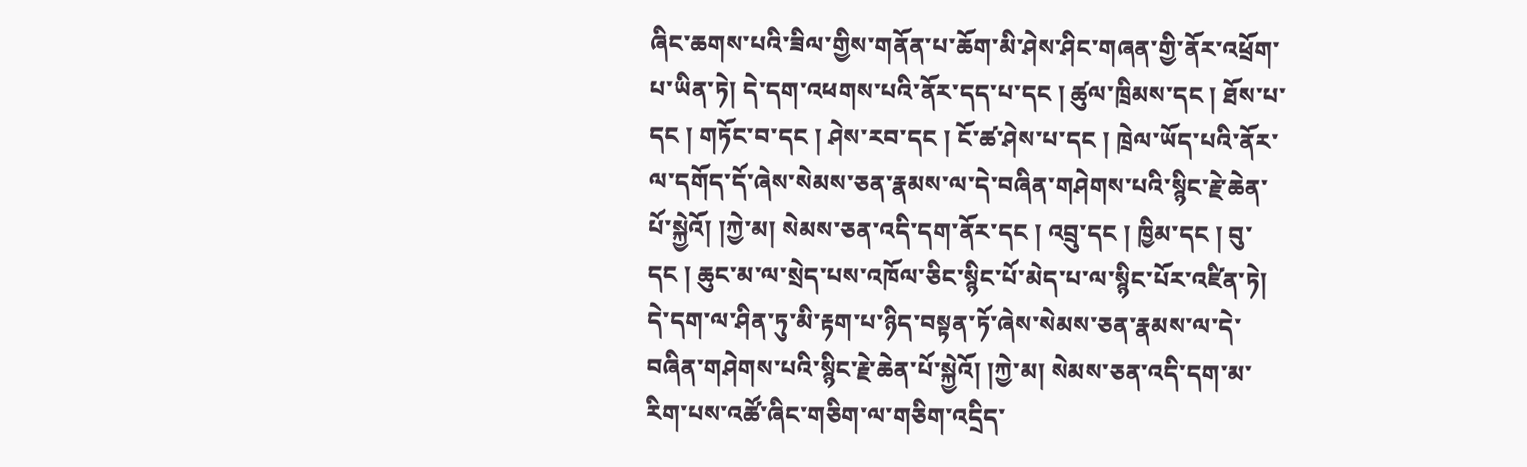ཞིང་ཆགས་པའི་ཟིལ་གྱིས་གནོན་པ་ཆོག་མི་ཤེས་ཤིང་གཞན་གྱི་ནོར་འཕྲོག་པ་ཡིན་ཏེ། དེ་དག་འཕགས་པའི་ནོར་དད་པ་དང ། ཚུལ་ཁྲིམས་དང ། ཐོས་པ་དང ། གཏོང་བ་དང ། ཤེས་རབ་དང ། ངོ་ཚ་ཤེས་པ་དང ། ཁྲེལ་ཡོད་པའི་ནོར་ལ་དགོད་དོ་ཞེས་སེམས་ཅན་རྣམས་ལ་དེ་བཞིན་གཤེགས་པའི་སྙིང་རྗེ་ཆེན་པོ་སྐྱེའོ། །ཀྱེ་མ། སེམས་ཅན་འདི་དག་ནོར་དང ། འབྲུ་དང ། ཁྱིམ་དང ། བུ་དང ། ཆུང་མ་ལ་སྲེད་པས་འཁོལ་ཅིང་སྙིང་པོ་མེད་པ་ལ་སྙིང་པོར་འཛིན་ཏེ། དེ་དག་ལ་ཤིན་ཏུ་མི་རྟག་པ་ཉིད་བསྟན་ཏོ་ཞེས་སེམས་ཅན་རྣམས་ལ་དེ་བཞིན་གཤེགས་པའི་སྙིང་རྗེ་ཆེན་པོ་སྐྱེའོ། །ཀྱེ་མ། སེམས་ཅན་འདི་དག་མ་རིག་པས་འཚོ་ཞིང་གཅིག་ལ་གཅིག་འདྲིད་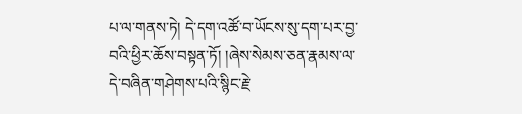པ་ལ་གནས་ཏེ། དེ་དག་འཚོ་བ་ཡོངས་སུ་དག་པར་བྱ་བའི་ཕྱིར་ཆོས་བསྟན་ཏོ། །ཞེས་སེམས་ཅན་རྣམས་ལ་དེ་བཞིན་གཤེགས་པའི་སྙིང་རྗེ་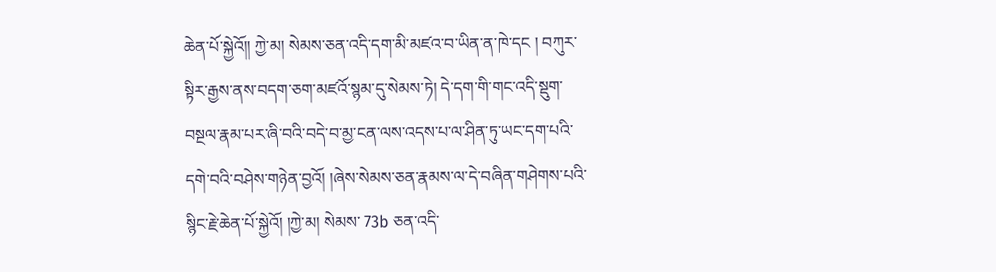ཆེན་པོ་སྐྱེའོ།། ཀྱེ་མ། སེམས་ཅན་འདི་དག་མི་མཛའ་བ་ཡིན་ན་ཁེ་དང ། བཀུར་སྟིར་རྒྱས་ནས་བདག་ཅག་མཛའོ་སྙམ་དུ་སེམས་ཏེ། དེ་དག་གི་གང་འདི་སྡུག་བསྔལ་རྣམ་པར་ཞི་བའི་བདེ་བ་མྱ་ངན་ལས་འདས་པ་ལ་ཤིན་ཏུ་ཡང་དག་པའི་དགེ་བའི་བཤེས་གཉེན་བྱའོ། །ཞེས་སེམས་ཅན་རྣམས་ལ་དེ་བཞིན་གཤེགས་པའི་སྙིང་རྗེ་ཆེན་པོ་སྐྱེའོ། །ཀྱེ་མ། སེམས་ 73b ཅན་འདི་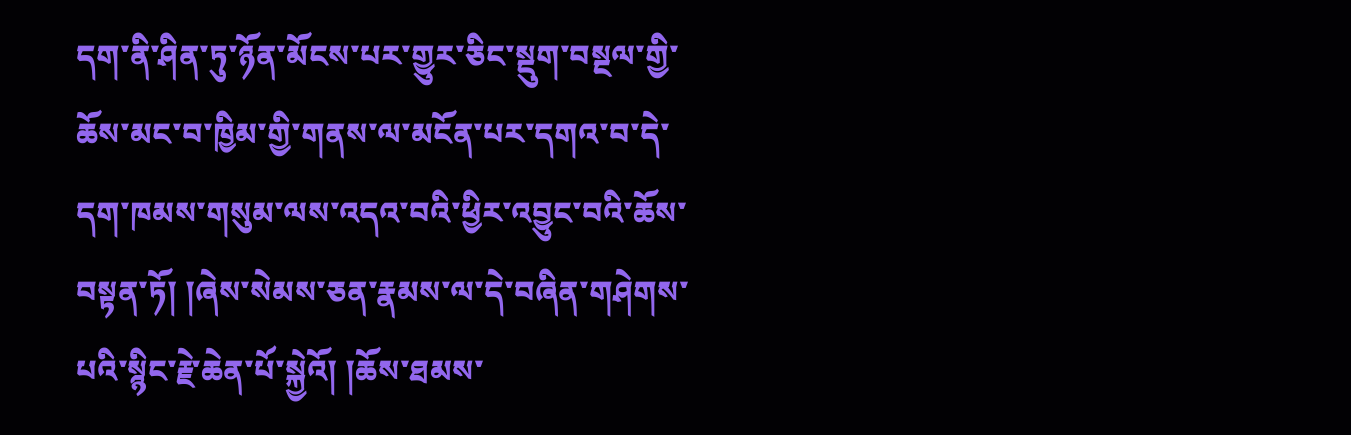དག་ནི་ཤིན་ཏུ་ཉོན་མོངས་པར་གྱུར་ཅིང་སྡུག་བསྔལ་གྱི་ཆོས་མང་བ་ཁྱིམ་གྱི་གནས་ལ་མངོན་པར་དགའ་བ་དེ་དག་ཁམས་གསུམ་ལས་འདའ་བའི་ཕྱིར་འབྱུང་བའི་ཆོས་བསྟན་ཏོ། །ཞེས་སེམས་ཅན་རྣམས་ལ་དེ་བཞིན་གཤེགས་པའི་སྙིང་རྗེ་ཆེན་པོ་སྐྱེའོ། །ཆོས་ཐམས་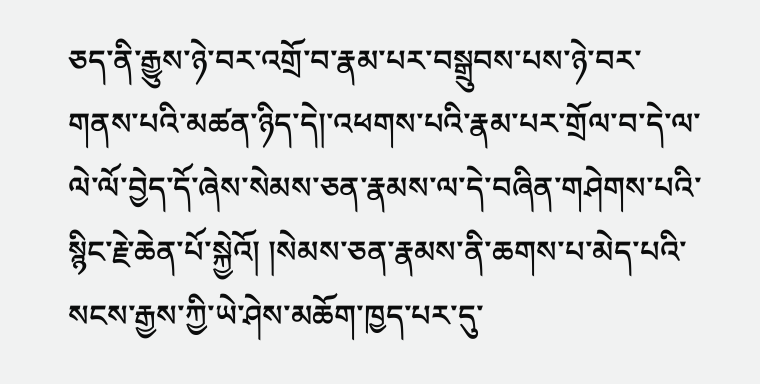ཅད་ནི་རྒྱུས་ཉེ་བར་འགྲོ་བ་རྣམ་པར་བསྒྲུབས་པས་ཉེ་བར་གནས་པའི་མཚན་ཉིད་དེ།་འཕགས་པའི་རྣམ་པར་གྲོལ་བ་དེ་ལ་ལེ་ལོ་བྱེད་དོ་ཞེས་སེམས་ཅན་རྣམས་ལ་དེ་བཞིན་གཤེགས་པའི་སྙིང་རྗེ་ཆེན་པོ་སྐྱེའོ། །སེམས་ཅན་རྣམས་ནི་ཆགས་པ་མེད་པའི་སངས་རྒྱས་ཀྱི་ཡེ་ཤེས་མཆོག་ཁྱད་པར་དུ་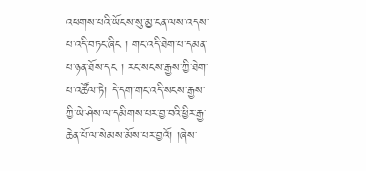འཕགས་པའི་ཡོངས་སུ་མྱ་ངན་ལས་འདས་པ་འདི་བཏང་ཞིང ། གང་འདི་ཐེག་པ་དམན་པ་ཉན་ཐོས་དང ། རང་སངས་རྒྱས་ཀྱི་ཐེག་པ་འཚོལ་ཏེ། དེ་དག་གང་འདི་སངས་རྒྱས་ཀྱི་ཡེ་ཤེས་ལ་དམིགས་པར་བྱ་བའི་ཕྱིར་རྒྱ་ཆེན་པོ་ལ་སེམས་མོས་པར་བྱའོ། །ཞེས་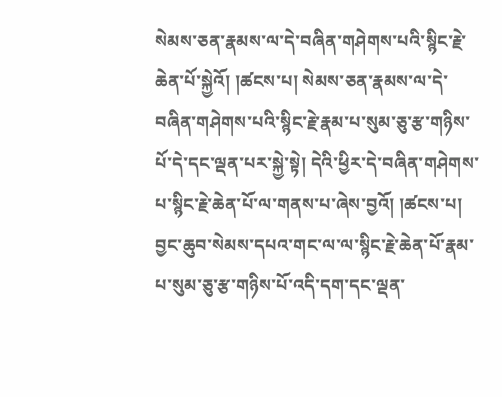སེམས་ཅན་རྣམས་ལ་དེ་བཞིན་གཤེགས་པའི་སྙིང་རྗེ་ཆེན་པོ་སྐྱེའོ། །ཚངས་པ། སེམས་ཅན་རྣམས་ལ་དེ་བཞིན་གཤེགས་པའི་སྙིང་རྗེ་རྣམ་པ་སུམ་ཅུ་རྩ་གཉིས་པོ་དེ་དང་ལྡན་པར་སྐྱེ་སྟེ། དེའི་ཕྱིར་དེ་བཞིན་གཤེགས་པ་སྙིང་རྗེ་ཆེན་པོ་ལ་གནས་པ་ཞེས་བྱའོ། །ཚངས་པ། བྱང་ཆུབ་སེམས་དཔའ་གང་ལ་ལ་སྙིང་རྗེ་ཆེན་པོ་རྣམ་པ་སུམ་ཅུ་རྩ་གཉིས་པོ་འདི་དག་དང་ལྡན་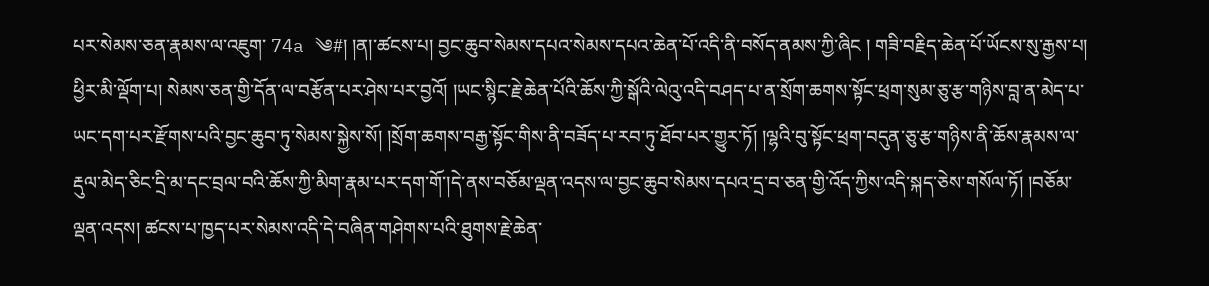པར་སེམས་ཅན་རྣམས་ལ་འཇུག་ 74a ༄#། །ན།་ཚངས་པ། བྱང་ཆུབ་སེམས་དཔའ་སེམས་དཔའ་ཆེན་པོ་འདི་ནི་བསོད་ནམས་ཀྱི་ཞིང ། གཟི་བརྗིད་ཆེན་པོ་ཡོངས་སུ་རྒྱས་པ། ཕྱིར་མི་ལྡོག་པ། སེམས་ཅན་གྱི་དོན་ལ་བརྩོན་པར་ཤེས་པར་བྱའོ། །ཡང་སྙིང་རྗེ་ཆེན་པོའི་ཆོས་ཀྱི་སྒོའི་ལེའུ་འདི་བཤད་པ་ན་སྲོག་ཆགས་སྟོང་ཕྲག་སུམ་ཅུ་རྩ་གཉིས་བླ་ན་མེད་པ་ཡང་དག་པར་རྫོགས་པའི་བྱང་ཆུབ་ཏུ་སེམས་སྐྱེས་སོ། །སྲོག་ཆགས་བརྒྱ་སྟོང་གིས་ནི་བཟོད་པ་རབ་ཏུ་ཐོབ་པར་གྱུར་ཏོ། །ལྷའི་བུ་སྟོང་ཕྲག་བདུན་ཅུ་རྩ་གཉིས་ནི་ཆོས་རྣམས་ལ་རྡུལ་མེད་ཅིང་དྲི་མ་དང་བྲལ་བའི་ཆོས་ཀྱི་མིག་རྣམ་པར་དག་གོ་།དེ་ནས་བཅོམ་ལྡན་འདས་ལ་བྱང་ཆུབ་སེམས་དཔའ་དྲ་བ་ཅན་གྱི་འོད་ཀྱིས་འདི་སྐད་ཅེས་གསོལ་ཏོ། །བཅོམ་ལྡན་འདས། ཚངས་པ་ཁྱད་པར་སེམས་འདི་དེ་བཞིན་གཤེགས་པའི་ཐུགས་རྗེ་ཆེན་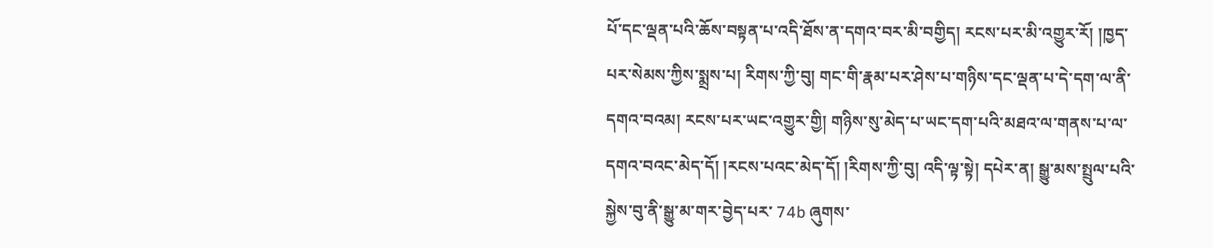པོ་དང་ལྡན་པའི་ཆོས་བསྟན་པ་འདི་ཐོས་ན་དགའ་བར་མི་བགྱིད། རངས་པར་མི་འགྱུར་རོ། །ཁྱད་པར་སེམས་ཀྱིས་སྨྲས་པ། རིགས་ཀྱི་བུ། གང་གི་རྣམ་པར་ཤེས་པ་གཉིས་དང་ལྡན་པ་དེ་དག་ལ་ནི་དགའ་བའམ། རངས་པར་ཡང་འགྱུར་གྱི། གཉིས་སུ་མེད་པ་ཡང་དག་པའི་མཐའ་ལ་གནས་པ་ལ་དགའ་བའང་མེད་དོ། །རངས་པའང་མེད་དོ། །རིགས་ཀྱི་བུ། འདི་ལྟ་སྟེ། དཔེར་ན། སྒྱུ་མས་སྤྲུལ་པའི་སྐྱེས་བུ་ནི་སྒྱུ་མ་གར་བྱེད་པར་ 74b ཞུགས་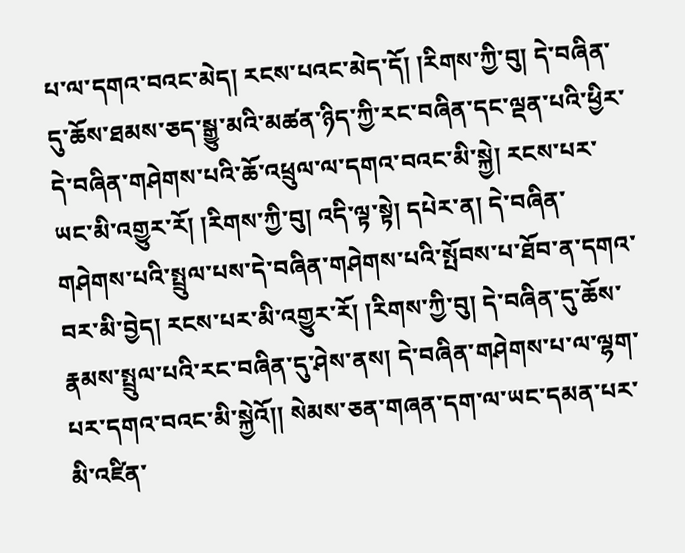པ་ལ་དགའ་བའང་མེད། རངས་པའང་མེད་དོ། །རིགས་ཀྱི་བུ། དེ་བཞིན་དུ་ཆོས་ཐམས་ཅད་སྒྱུ་མའི་མཚན་ཉིད་ཀྱི་རང་བཞིན་དང་ལྡན་པའི་ཕྱིར་དེ་བཞིན་གཤེགས་པའི་ཆོ་འཕྲུལ་ལ་དགའ་བའང་མི་སྐྱེ། རངས་པར་ཡང་མི་འགྱུར་རོ། །རིགས་ཀྱི་བུ། འདི་ལྟ་སྟེ། དཔེར་ན། དེ་བཞིན་གཤེགས་པའི་སྤྲུལ་པས་དེ་བཞིན་གཤེགས་པའི་སྤོབས་པ་ཐོབ་ན་དགའ་བར་མི་བྱེད། རངས་པར་མི་འགྱུར་རོ། །རིགས་ཀྱི་བུ། དེ་བཞིན་དུ་ཆོས་རྣམས་སྤྲུལ་པའི་རང་བཞིན་དུ་ཤེས་ནས། དེ་བཞིན་གཤེགས་པ་ལ་ལྷག་པར་དགའ་བའང་མི་སྐྱེའོ།། སེམས་ཅན་གཞན་དག་ལ་ཡང་དམན་པར་མི་འཛིན་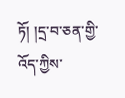ཏོ། །དྲ་བ་ཅན་གྱི་འོད་ཀྱིས་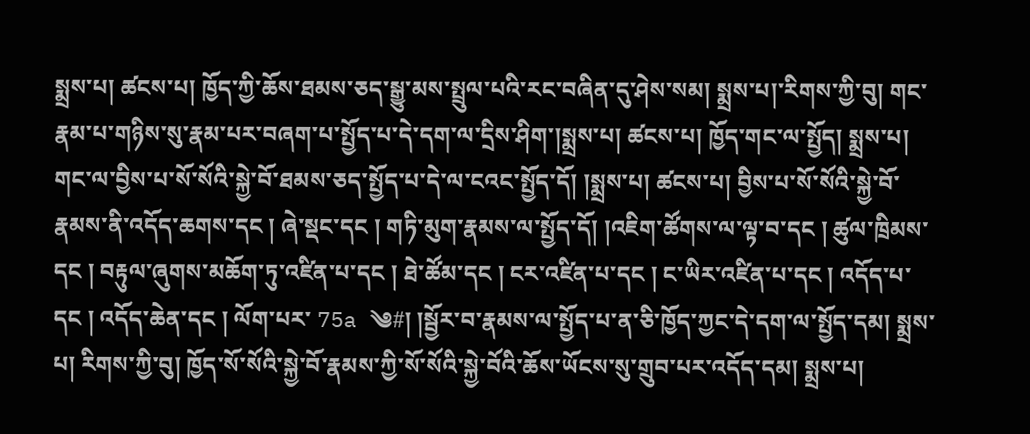སྨྲས་པ། ཚངས་པ། ཁྱོད་ཀྱི་ཆོས་ཐམས་ཅད་སྒྱུ་མས་སྤྲུལ་པའི་རང་བཞིན་དུ་ཤེས་སམ། སྨྲས་པ།་རིགས་ཀྱི་བུ། གང་རྣམ་པ་གཉིས་སུ་རྣམ་པར་བཞག་པ་སྤྱོད་པ་དེ་དག་ལ་དྲིས་ཤིག་།སྨྲས་པ། ཚངས་པ། ཁྱོད་གང་ལ་སྤྱོད། སྨྲས་པ། གང་ལ་བྱིས་པ་སོ་སོའི་སྐྱེ་བོ་ཐམས་ཅད་སྤྱོད་པ་དེ་ལ་ངའང་སྤྱོད་དོ། །སྨྲས་པ། ཚངས་པ། བྱིས་པ་སོ་སོའི་སྐྱེ་བོ་རྣམས་ནི་འདོད་ཆགས་དང ། ཞེ་སྡང་དང ། གཏི་མུག་རྣམས་ལ་སྤྱོད་དོ། །འཇིག་ཚོགས་ལ་ལྟ་བ་དང ། ཚུལ་ཁྲིམས་དང ། བརྟུལ་ཞུགས་མཆོག་ཏུ་འཛིན་པ་དང ། ཐེ་ཚོམ་དང ། ངར་འཛིན་པ་དང ། ང་ཡིར་འཛིན་པ་དང ། འདོད་པ་དང ། འདོད་ཆེན་དང ། ལོག་པར་ 75a ༄#། །སྦྱོར་བ་རྣམས་ལ་སྤྱོད་པ་ན་ཅི་ཁྱོད་ཀྱང་དེ་དག་ལ་སྤྱོད་དམ། སྨྲས་པ། རིགས་ཀྱི་བུ། ཁྱོད་སོ་སོའི་སྐྱེ་བོ་རྣམས་ཀྱི་སོ་སོའི་སྐྱེ་བོའི་ཆོས་ཡོངས་སུ་གྲུབ་པར་འདོད་དམ། སྨྲས་པ།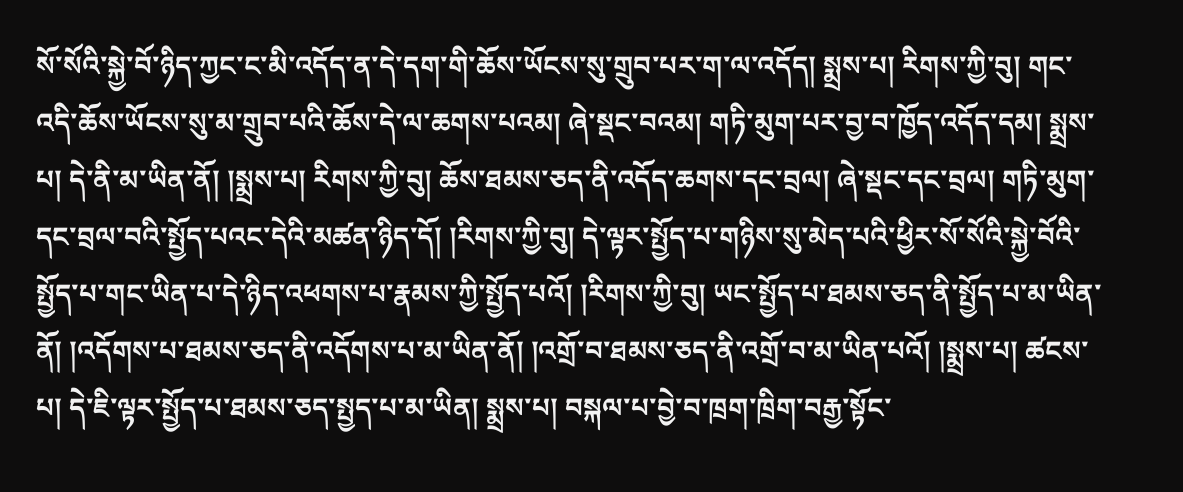སོ་སོའི་སྐྱེ་བོ་ཉིད་ཀྱང་ང་མི་འདོད་ན་དེ་དག་གི་ཆོས་ཡོངས་སུ་གྲུབ་པར་ག་ལ་འདོད། སྨྲས་པ། རིགས་ཀྱི་བུ། གང་འདི་ཆོས་ཡོངས་སུ་མ་གྲུབ་པའི་ཆོས་དེ་ལ་ཆགས་པའམ། ཞེ་སྡང་བའམ། གཏི་མུག་པར་བྱ་བ་ཁྱོད་འདོད་དམ། སྨྲས་པ། དེ་ནི་མ་ཡིན་ནོ། །སྨྲས་པ། རིགས་ཀྱི་བུ། ཆོས་ཐམས་ཅད་ནི་འདོད་ཆགས་དང་བྲལ། ཞེ་སྡང་དང་བྲལ། གཏི་མུག་དང་བྲལ་བའི་སྤྱོད་པའང་དེའི་མཚན་ཉིད་དོ། །རིགས་ཀྱི་བུ། དེ་ལྟར་སྤྱོད་པ་གཉིས་སུ་མེད་པའི་ཕྱིར་སོ་སོའི་སྐྱེ་བོའི་སྤྱོད་པ་གང་ཡིན་པ་དེ་ཉིད་འཕགས་པ་རྣམས་ཀྱི་སྤྱོད་པའོ། །རིགས་ཀྱི་བུ། ཡང་སྤྱོད་པ་ཐམས་ཅད་ནི་སྤྱོད་པ་མ་ཡིན་ནོ། །འདོགས་པ་ཐམས་ཅད་ནི་འདོགས་པ་མ་ཡིན་ནོ། །འགྲོ་བ་ཐམས་ཅད་ནི་འགྲོ་བ་མ་ཡིན་པའོ། །སྨྲས་པ། ཚངས་པ། དེ་ཇི་ལྟར་སྤྱོད་པ་ཐམས་ཅད་སྤྱད་པ་མ་ཡིན། སྨྲས་པ། བསྐལ་པ་བྱེ་བ་ཁྲག་ཁྲིག་བརྒྱ་སྟོང་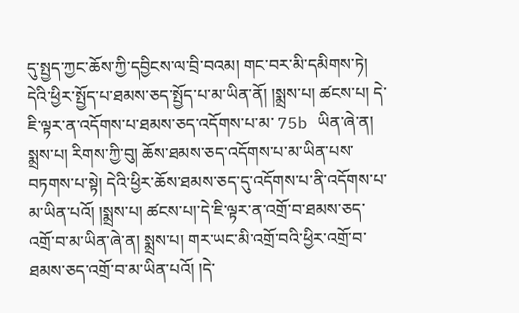དུ་སྤྱད་ཀྱང་ཆོས་ཀྱི་དབྱིངས་ལ་བྲི་བའམ། གང་བར་མི་དམིགས་ཏེ། དེའི་ཕྱིར་སྤྱོད་པ་ཐམས་ཅད་སྤྱོད་པ་མ་ཡིན་ནོ། །སྨྲས་པ། ཚངས་པ། དེ་ཇི་ལྟར་ན་འདོགས་པ་ཐམས་ཅད་འདོགས་པ་མ་ 75b ཡིན་ཞེ་ན། སྨྲས་པ། རིགས་ཀྱི་བུ། ཆོས་ཐམས་ཅད་འདོགས་པ་མ་ཡིན་པས་བཏགས་པ་སྟེ། དེའི་ཕྱིར་ཆོས་ཐམས་ཅད་དུ་འདོགས་པ་ནི་འདོགས་པ་མ་ཡིན་པའོ། །སྨྲས་པ། ཚངས་པ།་དེ་ཇི་ལྟར་ན་འགྲོ་བ་ཐམས་ཅད་འགྲོ་བ་མ་ཡིན་ཞེ་ན། སྨྲས་པ། གར་ཡང་མི་འགྲོ་བའི་ཕྱིར་འགྲོ་བ་ཐམས་ཅད་འགྲོ་བ་མ་ཡིན་པའོ། །དེ་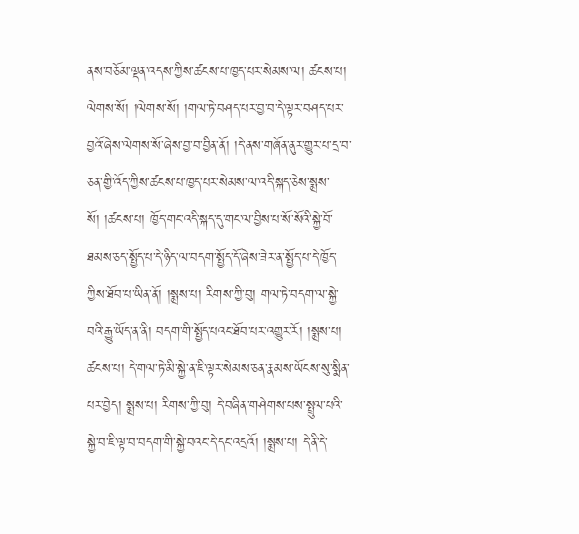ནས་བཅོམ་ལྡན་འདས་ཀྱིས་ཚངས་པ་ཁྱད་པར་སེམས་ལ། ཚངས་པ། ལེགས་སོ། །ལེགས་སོ། །གལ་ཏེ་བཤད་པར་བྱ་བ་དེ་ལྟར་བཤད་པར་བྱའོ་ཞེས་ལེགས་སོ་ཞེས་བྱ་བ་བྱིན་ནོ། །དེ་ནས་གཞོན་ནུར་གྱུར་པ་དྲ་བ་ཅན་གྱི་འོད་ཀྱིས་ཚངས་པ་ཁྱད་པར་སེམས་ལ་འདི་སྐད་ཅེས་སྨྲས་སོ། །ཚངས་པ། ཁྱོད་གང་འདི་སྐད་དུ་གང་ལ་བྱིས་པ་སོ་སོའི་སྐྱེ་བོ་ཐམས་ཅད་སྤྱོད་པ་དེ་ཉིད་ལ་བདག་སྤྱོད་དོ་ཞེས་ཟེར་ན་སྤྱོད་པ་དེ་ཁྱོད་ཀྱིས་ཐོབ་པ་ཡིན་ནོ། །སྨྲས་པ། རིགས་ཀྱི་བུ། གལ་ཏེ་བདག་ལ་སྐྱེ་བའི་རྒྱུ་ཡོད་ན་ནི། བདག་གི་སྤྱོད་པའང་ཐོབ་པར་འགྱུར་རོ། །སྨྲས་པ། ཚངས་པ། དེ་གལ་ཏེ་མི་སྐྱེ་ན་ཇི་ལྟར་སེམས་ཅན་རྣམས་ཡོངས་སུ་སྨིན་པར་བྱེད། སྨྲས་པ། རིགས་ཀྱི་བུ། དེ་བཞིན་གཤེགས་པས་སྤྲུལ་པའི་སྐྱེ་བ་ཇི་ལྟ་བ་བདག་གི་སྐྱེ་བའང་དེ་དང་འདྲའོ། །སྨྲས་པ། དེ་ནི་དེ་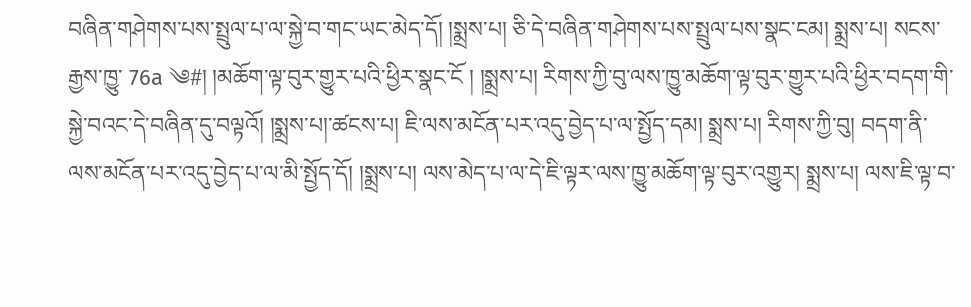བཞིན་གཤེགས་པས་སྤྲུལ་པ་ལ་སྐྱེ་བ་གང་ཡང་མེད་དོ། །སྨྲས་པ། ཅི་དེ་བཞིན་གཤེགས་པས་སྤྲུལ་པས་སྣང་ངམ། སྨྲས་པ། སངས་རྒྱས་ཁྱུ་ 76a ༄#། །མཆོག་ལྟ་བུར་གྱུར་པའི་ཕྱིར་སྣང་ངོ ། །སྨྲས་པ། རིགས་ཀྱི་བུ་ལས་ཁྱུ་མཆོག་ལྟ་བུར་གྱུར་པའི་ཕྱིར་བདག་གི་སྐྱེ་བའང་དེ་བཞིན་དུ་བལྟའོ། །སྨྲས་པ།་ཚངས་པ། ཇི་ལས་མངོན་པར་འདུ་བྱེད་པ་ལ་སྤྱོད་དམ། སྨྲས་པ། རིགས་ཀྱི་བུ། བདག་ནི་ལས་མངོན་པར་འདུ་བྱེད་པ་ལ་མི་སྤྱོད་དོ། །སྨྲས་པ། ལས་མེད་པ་ལ་དེ་ཇི་ལྟར་ལས་ཁྱུ་མཆོག་ལྟ་བུར་འགྱུར། སྨྲས་པ། ལས་ཇི་ལྟ་བ་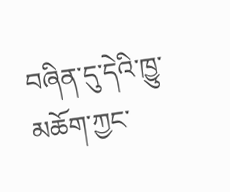བཞིན་དུ་དེའི་ཁྱུ་མཆོག་ཀྱང་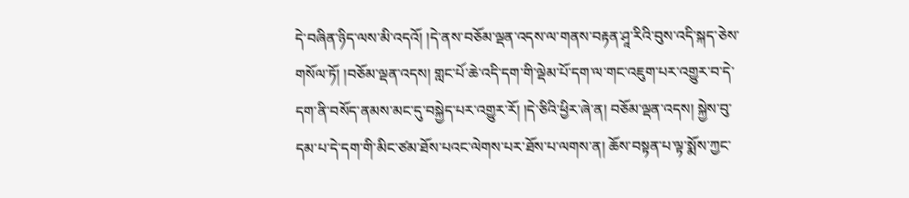དེ་བཞིན་ཉིད་ལས་མི་འདའོ། །དེ་ནས་བཅོམ་ལྡན་འདས་ལ་གནས་བརྟན་ཤཱ་རིའི་བུས་འདི་སྐད་ཅེས་གསོལ་ཏོ། །བཅོམ་ལྡན་འདས། གླང་པོ་ཆེ་འདི་དག་གི་ལྡེམ་པོ་དག་ལ་གང་འཇུག་པར་འགྱུར་བ་དེ་དག་ནི་བསོད་ནམས་མང་དུ་བསྐྱེད་པར་འགྱུར་རོ། །དེ་ཅིའི་ཕྱིར་ཞེ་ན། བཅོམ་ལྡན་འདས། སྐྱེས་བུ་དམ་པ་དེ་དག་གི་མིང་ཙམ་ཐོས་པའང་ལེགས་པར་ཐོས་པ་ལགས་ན། ཆོས་བསྟན་པ་ལྟ་སྨོས་ཀྱང་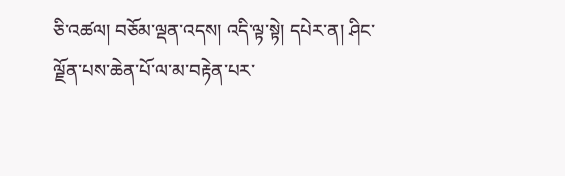ཅི་འཚལ། བཅོམ་ལྡན་འདས། འདི་ལྟ་སྟེ། དཔེར་ན། ཤིང་ལྗོན་པས་ཆེན་པོ་ལ་མ་བརྟེན་པར་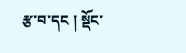རྩ་བ་དང ། སྡོང་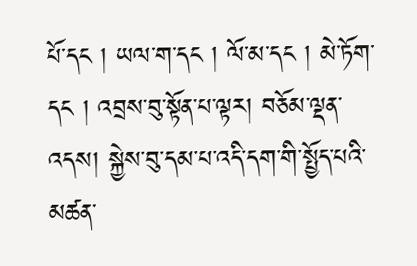པོ་དང ། ཡལ་ག་དང ། ལོ་མ་དང ། མེ་ཏོག་དང ། འབྲས་བུ་སྟོན་པ་ལྟར། བཅོམ་ལྡན་འདས། སྐྱེས་བུ་དམ་པ་འདི་དག་གི་སྤྱོད་པའི་མཚན་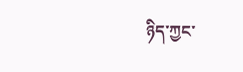ཉིད་ཀྱང་